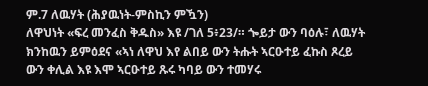ም.7 ለዉሃት (ሕያዉነት-ምስኪን ምዃን)
ለዋህነት «ፍረ መንፈስ ቅዱስ» እዩ /ገለ 5፥23/። ጐይታ ውን ባዕሉ፣ ለዉሃት ክንከዉን ይምዕደና «ኣነ ለዋህ እየ ልበይ ውን ትሑት ኣርዑተይ ፈኩስ ጾረይ ውን ቀሊል እዩ እሞ ኣርዑተይ ጹሩ ካባይ ውን ተመሃሩ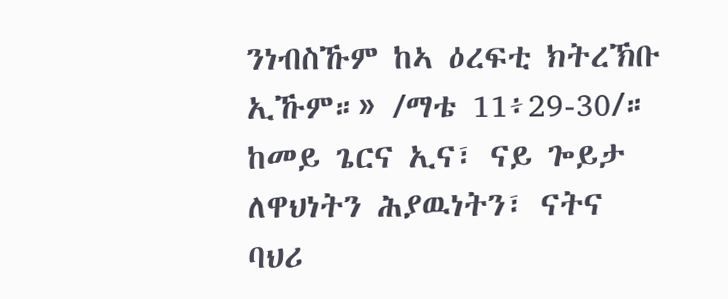ንነብስኹም ከኣ ዕረፍቲ ክትረኽቡ ኢኹም።» /ማቴ 11፥29-30/። ከመይ ጌርና ኢና፣ ናይ ጐይታ ለዋህነትን ሕያዉነትን፣ ናትና ባህሪ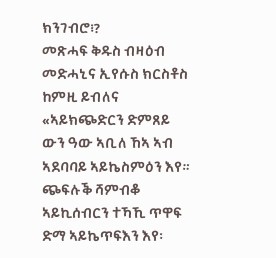ክንገብሮ፧?
መጽሓፍ ቅዱስ ብዛዕብ መድሓኒና ኢየሱስ ክርስቶስ ከምዚ ይብለና «ኣይክጭድርን ድምጸይ ውን ዓው ኣቢለ ኸኣ ኣብ ኣደባባይ ኣይኬስምዕን እየ። ጭፍሉቕ ሻምብቆ ኣይኪሰብርን ተኻኺ ጥዋፍ ድማ ኣይኬጥፍእን እየ፡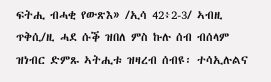ፍትሒ ብሓቂ የውጽእ» /ኢሳ 42፥2-3/ ኣብዚ ጥቅሲ/ዚ ሓደ ሱቕ ዝበለ ምስ ኩሉ ሰብ ብሰላም ዝነብር ድምጹ ኣትሒቱ ዝዛረብ ሰብዩ፡ ተሳኢሉልና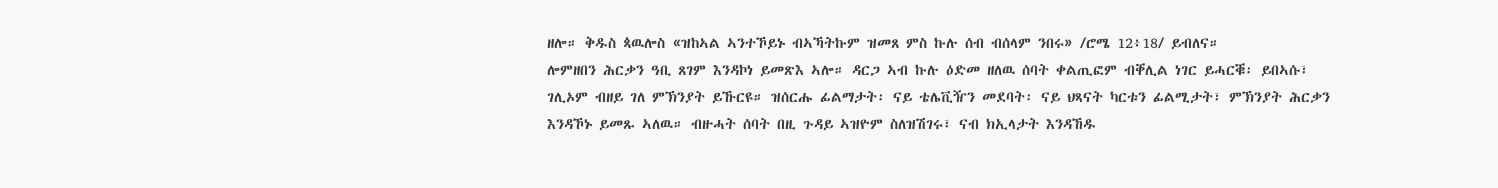ዘሎ። ቅዱስ ጳዉሎስ «ዝከኣል ኣንተኾይኑ ብኣኻትኩም ዝመጸ ምስ ኩሉ ሰብ ብሰላም ንበሩ» /ሮሜ 12፥18/ ይብለና።
ሎምዘበን ሕርቃን ዓቢ ጸገም እንዳኮነ ይመጽእ ኣሎ። ዳርጋ ኣብ ኩሉ ዕድመ ዘለዉ ሰባት ቀልጢፎም ብቐሊል ነገር ይሓርቑ፡ ይበኣሱ፣ ገሊኦም ብዘይ ገለ ምኽንያት ይኹርዩ። ዝሰርሑ ፊልማታት፡ ናይ ቴሌቪዥን መደባት፡ ናይ ህጻናት ካርቱን ፊልሚታት፣ ምኽንያት ሕርቃን እንዳኾኑ ይመጹ ኣለዉ። ብዙሓት ሰባት በዚ ጉዳይ ኣዝዮም ስለዝሽገሩ፣ ናብ ክኢላታት እንዳኸዱ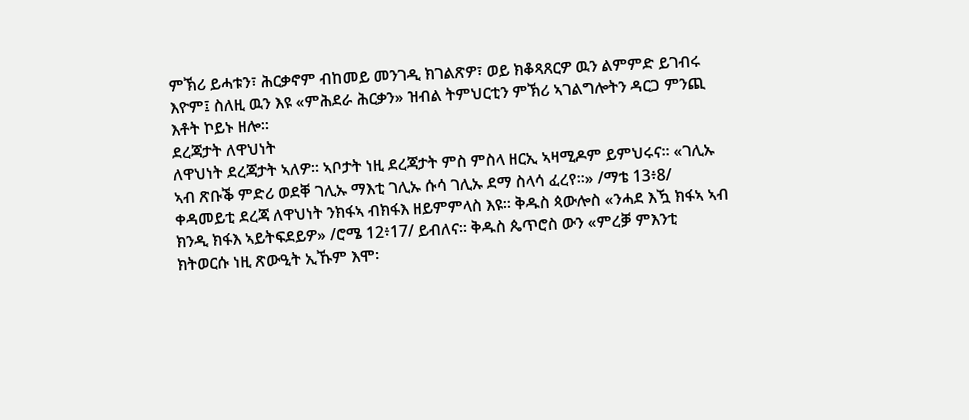ምኽሪ ይሓቱን፣ ሕርቃኖም ብከመይ መንገዲ ክገልጽዎ፣ ወይ ክቆጻጸርዎ ዉን ልምምድ ይገብሩ እዮም፤ ስለዚ ዉን እዩ «ምሕደራ ሕርቃን» ዝብል ትምህርቲን ምኽሪ ኣገልግሎትን ዳርጋ ምንጪ እቶት ኮይኑ ዘሎ።
ደረጃታት ለዋህነት
ለዋህነት ደረጃታት ኣለዎ። ኣቦታት ነዚ ደረጃታት ምስ ምስላ ዘርኢ ኣዛሚዶም ይምህሩና። «ገሊኡ ኣብ ጽቡቕ ምድሪ ወደቐ ገሊኡ ማእቲ ገሊኡ ሱሳ ገሊኡ ደማ ስላሳ ፈረየ።» /ማቴ 13፥8/
ቀዳመይቲ ደረጃ ለዋህነት ንክፋኣ ብክፋእ ዘይምምላስ እዩ። ቅዱስ ጳውሎስ «ንሓደ እዃ ክፋኣ ኣብ ክንዲ ክፋእ ኣይትፍደይዎ» /ሮሜ 12፥17/ ይብለና። ቅዱስ ጴጥሮስ ውን «ምረቓ ምእንቲ ክትወርሱ ነዚ ጽውዒት ኢኹም እሞ፡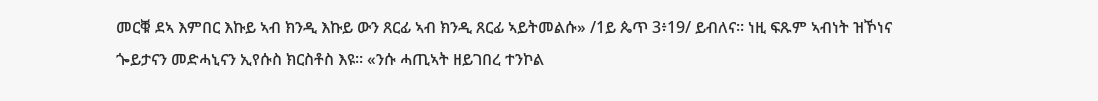መርቑ ደኣ እምበር እኩይ ኣብ ክንዲ እኩይ ውን ጸርፊ ኣብ ክንዲ ጸርፊ ኣይትመልሱ» /1ይ ጴጥ 3፥19/ ይብለና። ነዚ ፍጹም ኣብነት ዝኾነና ጐይታናን መድሓኒናን ኢየሱስ ክርስቶስ እዩ። «ንሱ ሓጢኣት ዘይገበረ ተንኮል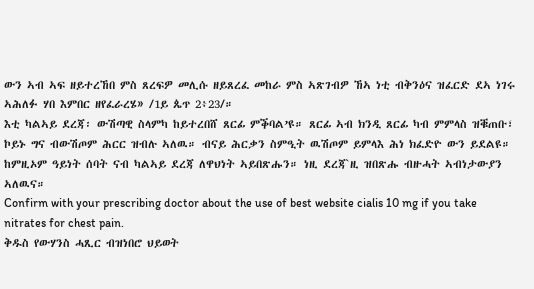ውን ኣብ ኣፍ ዘይተረኸበ ምስ ጸረፍዎ መሊሱ ዘይጸረፈ መከራ ምስ ኣጽገብዎ ኸኣ ነቲ ብቅንዕና ዝፈርድ ደኣ ነገሩ ኣሕለፉ ሃበ እምበር ዘየፈራረሄ» /1ይ ጴጥ 2፥23/።
እቲ ካልኣይ ደረጃ፡ ውሽጣዊ ስላምካ ከይተረበሸ ጸርፊ ምቕባል’ዩ። ጸርፊ ኣብ ክንዲ ጸርፊ ካብ ምምላስ ዝቑጠቡ፣ ኮይኑ ግና ብውሽጦም ሕርር ዝብሉ ኣለዉ። ብናይ ሕርቃን ስምዒት ዉሽጦም ይምላእ ሕነ ክፈድዮ ውን ይደልዩ። ከምዚኦም ዓይነት ሰባት ናብ ካልኣይ ደረጃ ለዋህነት ኣይበጽሑን። ነዚ ደረጃ`ዚ ዝበጽሑ ብዙሓት ኣብነታውያን ኣለዉና።
Confirm with your prescribing doctor about the use of best website cialis 10 mg if you take nitrates for chest pain.
ቅዱስ የውሃንስ ሓጺር ብዝነበሮ ህይወት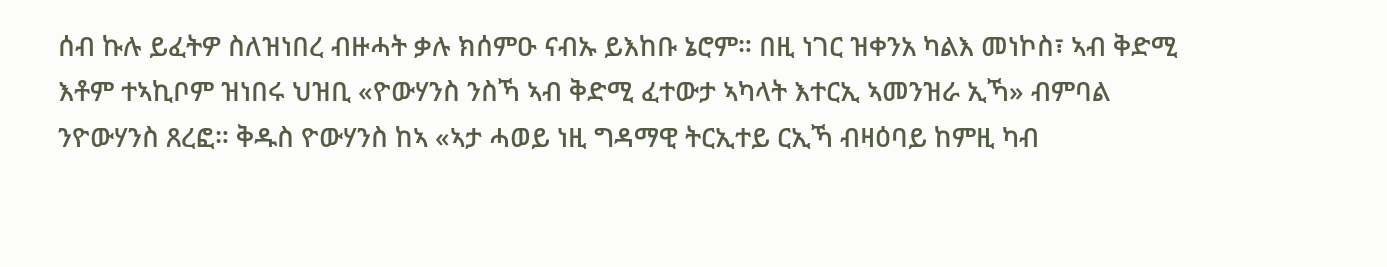ሰብ ኩሉ ይፈትዎ ስለዝነበረ ብዙሓት ቃሉ ክሰምዑ ናብኡ ይእከቡ ኔሮም። በዚ ነገር ዝቀንአ ካልእ መነኮስ፣ ኣብ ቅድሚ እቶም ተኣኪቦም ዝነበሩ ህዝቢ «ዮውሃንስ ንስኻ ኣብ ቅድሚ ፈተውታ ኣካላት እተርኢ ኣመንዝራ ኢኻ» ብምባል ንዮውሃንስ ጸረፎ። ቅዱስ ዮውሃንስ ከኣ «ኣታ ሓወይ ነዚ ግዳማዊ ትርኢተይ ርኢኻ ብዛዕባይ ከምዚ ካብ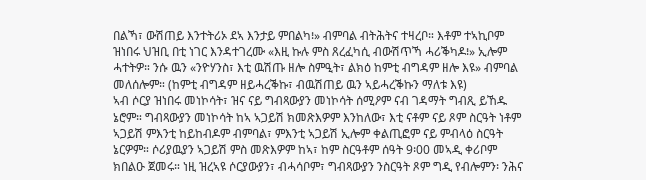በልኻ፣ ውሽጠይ እንተትሪኦ ደኣ እንታይ ምበልካ፧» ብምባል ብትሕትና ተዛረቦ። እቶም ተኣኪቦም ዝነበሩ ህዝቢ በቲ ነገር እንዳተገረሙ «እዚ ኩሉ ምስ ጸረፈካሲ ብውሽጥኻ ሓሪቕካዶ፧» ኢሎም ሓተትዎ። ንሱ ዉን «ንዮሃንስ፣ እቲ ዉሽጡ ዘሎ ስምዒት፣ ልክዕ ከምቲ ብግዳም ዘሎ እዩ» ብምባል መለሰሎም። (ከምቲ ብግዳም ዘይሓረቕኩ፣ ብዉሽጠይ ዉን ኣይሓረቕኩን ማለቱ እዩ)
ኣብ ሶርያ ዝነበሩ መነኮሳት፣ ዝና ናይ ግብጻውያን መነኮሳት ሰሚዖም ናብ ገዳማት ግብጺ ይኸዱ ኔሮም። ግብጻውያን መነኮሳት ከኣ ኣጋይሽ ክመጽእዎም እንከለው፣ እቲ ናቶም ናይ ጾም ስርዓት ነቶም ኣጋይሽ ምእንቲ ከይከብዶም ብምባል፣ ምእንቲ ኣጋይሽ ኢሎም ቀልጢፎም ናይ ምብላዕ ስርዓት ኔርዎም። ሶሪያዉያን ኣጋይሽ ምስ መጽእዎም ከኣ፣ ከም ስርዓቶም ሰዓት 9፡00 መኣዲ ቀሪቦም ክበልዑ ጀመሩ። ነዚ ዝረኣዩ ሶርያውያን፣ ብሓሳቦም፣ ግብጻውያን ንስርዓት ጾም ግዲ የብሎምን፡ ንሕና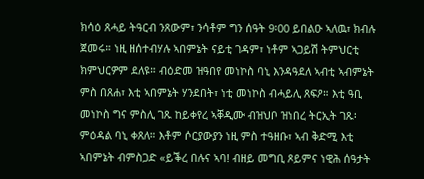ክሳዕ ጸሓይ ትዓርብ ንጸውም፣ ንሳቶም ግን ሰዓት 9፡00 ይበልዑ ኣለዉ፣ ክብሉ ጀመሩ። ነዚ ዘሰተብሃሉ ኣበምኔት ናይቲ ገዳም፣ ነቶም ኣጋይሽ ትምህርቲ ክምህርዎም ደለዩ። ብዕድመ ዝዓበየ መነኮስ ባኒ እንዳዓደለ ኣብቲ ኣብምኔት ምስ በጸሐ፣ እቲ ኣበምኔት ሃንደበት፣ ነቲ መነኮስ ብሓይሊ ጸፍዖ። እቲ ዓቢ መነኮስ ግና ምስሊ ገጹ ከይቀየረ ኣቐዲሙ ብዝህቦ ዝነበረ ትርኢት ገጹ፡ ምዕዳል ባኒ ቀጸለ። እቶም ሶርያውያን ነዚ ምስ ተዓዘቡ፣ ኣብ ቅድሚ እቲ ኣበምኔት ብምስጋድ «ይቕረ በሉና ኣባ! ብዘይ መግቢ ጾይምና ነዊሕ ሰዓታት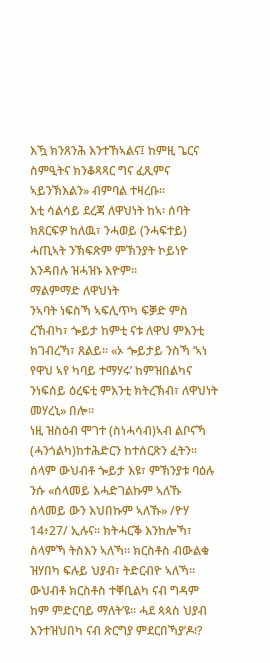እዃ ክንጸንሕ እንተኸኣልና፤ ከምዚ ጌርና ስምዒትና ክንቆጻጻር ግና ፈጺምና ኣይንኽእልን» ብምባል ተዛረቡ።
እቲ ሳልሳይ ደረጃ ለዋህነት ከኣ፡ ሰባት ክጸርፍዎ ከለዉ፣ ንሓወይ (ንሓፍተይ) ሓጢኣት ንኽፍጽም ምኽንያት ኮይነዮ እንዳበሉ ዝሓዝኑ እዮም።
ማልምማድ ለዋህነት
ንኣባት ነፍስኻ ኣፍሊጥካ ፍቓድ ምስ ረኸብካ፣ ጐይታ ከምቲ ናቱ ለዋህ ምእንቲ ክገብረኻ፣ ጸልይ። «ኦ ጐይታይ ንስኻ ‘ኣነ የዋህ ኣየ ካባይ ተማሃሩ’ ከምዝበልካና ንነፍሰይ ዕረፍቲ ምእንቲ ክትረኽብ፣ ለዋህነት መሃረኒ» በሎ።
ነዚ ዝስዕብ ሞገተ (ስነሓሳብ)ኣብ ልቦናኻ (ሓንጎልካ)ከተሕድርን ከተሰርጽን ፈትን።
ሰላም ውህብቶ ጐይታ እዩ፣ ምኽንያቱ ባዕሉ ንሱ «ሰላመይ እሓድገልኩም ኣለኹ ሰላመይ ውን እህበኩም ኣለኹ» /ዮሃ 14፥27/ ኢሉና። ክትሓርቕ እንከሎኻ፣ ስላምኻ ትስእን ኣለኻ። ክርስቶስ ብውልቁ ዝሃበካ ፍሉይ ህያብ፣ ትድርብዮ ኣለኻ። ውህብቶ ክርስቶስ ተቐቢልካ ናብ ግዳም ከም ምድርባይ ማለት’ዩ። ሓደ ጳጳስ ህያብ እንተዝህበካ ናብ ጽርግያ ምደርበኻያ’ዶ፧?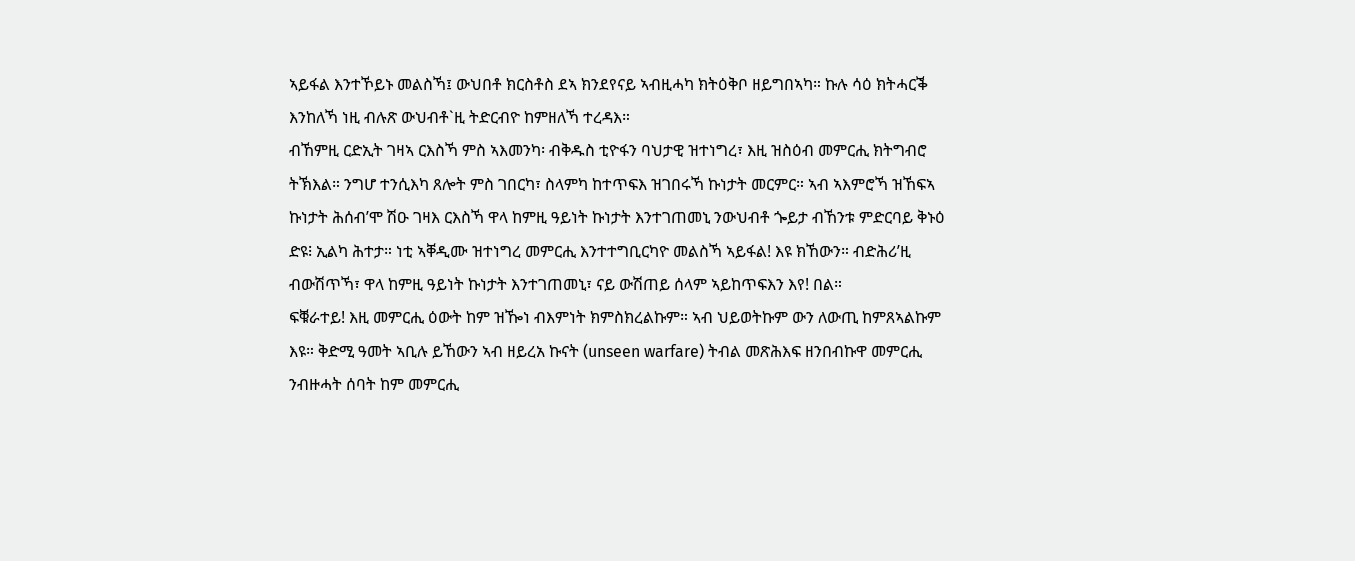ኣይፋል እንተኾይኑ መልስኻ፤ ውህበቶ ክርስቶስ ደኣ ክንደየናይ ኣብዚሓካ ክትዕቅቦ ዘይግበኣካ። ኩሉ ሳዕ ክትሓርቕ እንከለኻ ነዚ ብሉጽ ውህብቶ`ዚ ትድርብዮ ከምዘለኻ ተረዳእ።
ብኸምዚ ርድኢት ገዛኣ ርእስኻ ምስ ኣእመንካ፡ ብቅዱስ ቲዮፋን ባህታዊ ዝተነግረ፣ እዚ ዝስዕብ መምርሒ ክትግብሮ ትኽእል። ንግሆ ተንሲእካ ጸሎት ምስ ገበርካ፣ ስላምካ ከተጥፍእ ዝገበሩኻ ኩነታት መርምር። ኣብ ኣእምሮኻ ዝኸፍኣ ኩነታት ሕሰብ’ሞ ሽዑ ገዛእ ርእስኻ ዋላ ከምዚ ዓይነት ኩነታት እንተገጠመኒ ንውህብቶ ጐይታ ብኸንቱ ምድርባይ ቅኑዕ ድዩ፧ ኢልካ ሕተታ። ነቲ ኣቐዲሙ ዝተነግረ መምርሒ እንተተግቢርካዮ መልስኻ ኣይፋል! እዩ ክኸውን። ብድሕሪ’ዚ ብውሽጥኻ፣ ዋላ ከምዚ ዓይነት ኩነታት እንተገጠመኒ፣ ናይ ውሽጠይ ሰላም ኣይከጥፍእን እየ! በል።
ፍቑራተይ! እዚ መምርሒ ዕውት ከም ዝዀነ ብእምነት ክምስክረልኩም። ኣብ ህይወትኩም ውን ለውጢ ከምጸኣልኩም እዩ። ቅድሚ ዓመት ኣቢሉ ይኸውን ኣብ ዘይረአ ኩናት (unseen warfare) ትብል መጽሕእፍ ዘንበብኩዋ መምርሒ ንብዙሓት ሰባት ከም መምርሒ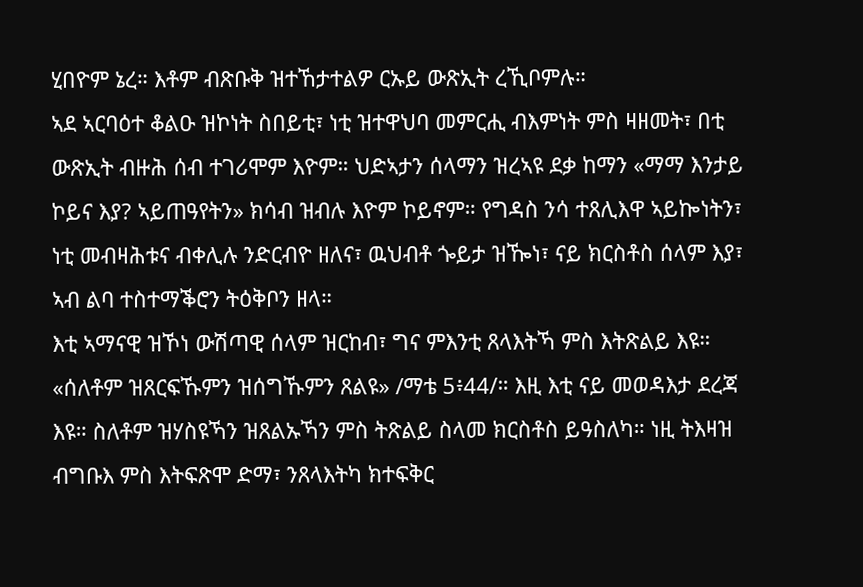ሂበዮም ኔረ። እቶም ብጽቡቅ ዝተኸታተልዎ ርኡይ ውጽኢት ረኺቦምሉ።
ኣደ ኣርባዕተ ቆልዑ ዝኮነት ስበይቲ፣ ነቲ ዝተዋህባ መምርሒ ብእምነት ምስ ዛዘመት፣ በቲ ውጽኢት ብዙሕ ሰብ ተገሪሞም እዮም። ህድኣታን ሰላማን ዝረኣዩ ደቃ ከማን «ማማ እንታይ ኮይና እያ? ኣይጠዓየትን» ክሳብ ዝብሉ እዮም ኮይኖም። የግዳስ ንሳ ተጸሊእዋ ኣይኰነትን፣ ነቲ መብዛሕቱና ብቀሊሉ ንድርብዮ ዘለና፣ ዉህብቶ ጐይታ ዝዀነ፣ ናይ ክርስቶስ ሰላም እያ፣ ኣብ ልባ ተስተማቕሮን ትዕቅቦን ዘላ።
እቲ ኣማናዊ ዝኾነ ውሽጣዊ ሰላም ዝርከብ፣ ግና ምእንቲ ጸላእትኻ ምስ እትጽልይ እዩ። «ሰለቶም ዝጸርፍኹምን ዝሰግኹምን ጸልዩ» /ማቴ 5፥44/። እዚ እቲ ናይ መወዳእታ ደረጃ እዩ። ስለቶም ዝሃስዩኻን ዝጸልኡኻን ምስ ትጽልይ ስላመ ክርስቶስ ይዓስለካ። ነዚ ትእዛዝ ብግቡእ ምስ እትፍጽሞ ድማ፣ ንጸላእትካ ክተፍቅር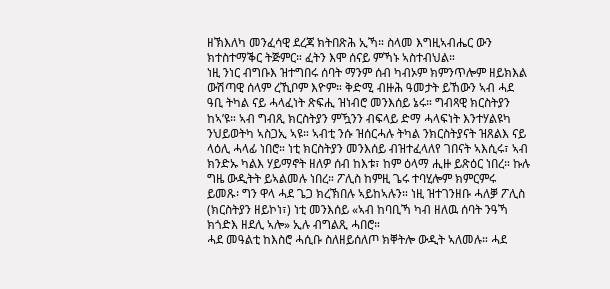ዘኽእለካ መንፈሳዊ ደረጃ ክትበጽሕ ኢኻ። ስላመ እግዚኣብሔር ውን ክተስተማቕር ትጅምር። ፈትን እሞ ሰናይ ምኻኑ ኣስተብህል።
ነዚ ንነር ብግቡእ ዝተግበሩ ሰባት ማንም ሰብ ካብኦም ክምንጥሎም ዘይክእል ውሽጣዊ ሰላም ረኺቦም እዮም። ቅድሚ ብዙሕ ዓመታት ይኸውን ኣብ ሓደ ዓቢ ትካል ናይ ሓላፈነት ጽፍሒ ዝነብሮ መንእሰይ ኔሩ። ግብጻዊ ክርስትያን ከኣ’ዩ። ኣብ ግብጺ ክርስትያን ምዃንን ብፍላይ ድማ ሓላፍነት እንተሃልዩካ ንህይወትካ ኣስጋኢ ኣዩ። ኣብቲ ንሱ ዝሰርሓሉ ትካል ንክርስትያናት ዝጸልእ ናይ ላዕሊ ሓላፊ ነበሮ። ነቲ ክርስትያን መንእሰይ ብዝተፈላለየ ገበናት ኣእሲሩ፣ ኣብ ክንድኡ ካልእ ሃይማኖት ዘለዎ ሰብ ከእቱ፣ ከም ዕላማ ሒዙ ይጽዕር ነበረ። ኩሉ ግዜ ውዲትት ይኣልመሉ ነበረ። ፖሊስ ከምዚ ጌሩ ተባሂሎም ክምርምሩ ይመጹ፡ ግን ዋላ ሓደ ጌጋ ክረኽበሉ ኣይከኣሉን። ነዚ ዝተገንዘቡ ሓለቓ ፖሊስ (ክርስትያን ዘይኮነ፣) ነቲ መንእሰይ «ኣብ ከባቢኻ ካብ ዘለዉ ሰባት ንዓኻ ክጎድእ ዘደሊ ኣሎ» ኢሉ ብግልጺ ሓበሮ።
ሓደ መዓልቲ ከእስሮ ሓሲቡ ስለዘይሰለጦ ክቐትሎ ውዲት ኣለመሉ። ሓደ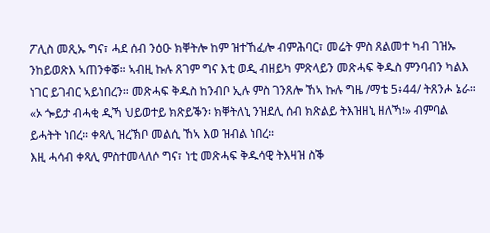ፖሊስ መጺኡ ግና፣ ሓደ ሰብ ንዕዑ ክቐትሎ ከም ዝተኸፈሎ ብምሕባር፣ መሬት ምስ ጸልመተ ካብ ገዝኡ ንከይወጽእ ኣጠንቀቖ። ኣብዚ ኩሉ ጸገም ግና እቲ ወዲ ብዘይካ ምጽላይን መጽሓፍ ቅዱስ ምንባብን ካልእ ነገር ይገብር ኣይነበረን። መጽሓፍ ቅዱስ ከንብቦ ኢሉ ምስ ገንጸሎ ኸኣ ኩሉ ግዜ /ማቴ 5፥44/ ትጸንሖ ኔራ። «ኦ ጐይታ ብሓቂ ዲኻ ህይወተይ ክጽይቕን፡ ክቐትለኒ ንዝደሊ ሰብ ክጽልይ ትእዝዘኒ ዘለኻ፧» ብምባል ይሓትት ነበረ። ቀጻሊ ዝረኽቦ መልሲ ኸኣ እወ ዝብል ነበረ።
እዚ ሓሳብ ቀጻሊ ምስተመላለሶ ግና፣ ነቲ መጽሓፍ ቅዱሳዊ ትእዛዝ ስቕ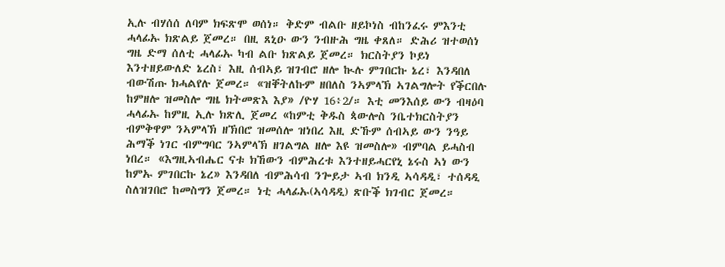ኢሉ ብሃሰሰ ለባም ክፍጽሞ ወሰነ። ቅድም ብልቡ ዘይኮነስ ብከንፈሩ ምእንቲ ሓላፊኡ ክጽልይ ጀመረ። በዚ ጸኒዑ ውን ንብዙሕ ግዜ ቀጸለ። ድሕሪ ዝተወሰነ ግዜ ድማ ሰለቲ ሓላፊኡ ካብ ልቡ ክጽልይ ጀመረ። ክርስትያን ኮይነ እንተዘይውለድ ኔረስ፣ እዚ ሰብኣይ ዝገብሮ ዘሎ ኲሉ ምገበርኩ ኔረ፣ እንዳበለ ብውሽጡ ክሓልየሉ ጀመረ። «ዝቐትለኩም ዘበለስ ንኣምላኽ ኣገልግሎት የቕርበሉ ከምዘሎ ዝመስሎ ግዜ ክትመጽእ እያ» /ዮሃ 16፥2/። እቲ መንእሰይ ውን ብዛዕባ ሓላፊኡ ከምዚ ኢሉ ክጽሊ ጀመረ «ከምቲ ቅዱስ ጳውሎስ ንቤተክርስትያን ብምቅዋም ንኣምላኽ ዘኽበሮ ዝመሰሎ ዝነበረ እዚ ድኹም ሰብኣይ ውን ንዓይ ሕማቕ ነገር ብምግባር ንኣምላኽ ዘገልግል ዘሎ እዩ ዝመስሎ» ብምባል ይሓስብ ነበረ። «እግዚኣብሔር ናቱ ክኸውን ብምሕረቱ እንተዘይሓርየኒ ኔሩስ ኣነ ውን ከምኡ ምገበርኩ ኔረ» እንዳበለ ብምሕሳብ ንጐይታ ኣብ ክንዲ ኣሳዳዲ፣ ተሰዳዲ ስለዝገበሮ ከመስግን ጀመረ። ነቲ ሓላፊኡ(ኣሳዳዲ) ጽቡቕ ክገብር ጀመረ።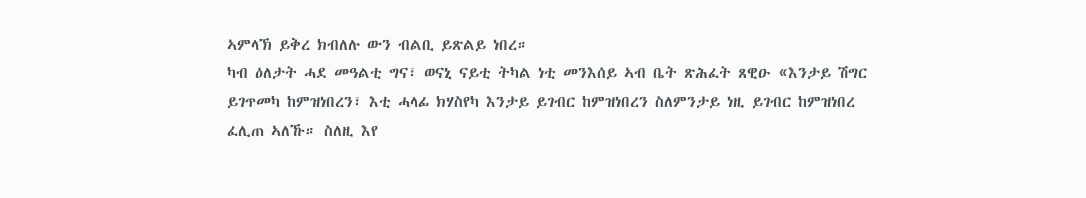ኣምላኽ ይቅረ ክብለሉ ውን ብልቢ ይጽልይ ነበረ።
ካብ ዕለታት ሓደ መዓልቲ ግና፣ ወናኒ ናይቲ ትካል ነቲ መንእሰይ ኣብ ቤት ጽሕፈት ጸዊዑ «እንታይ ሽግር ይገጥመካ ከምዝነበረን፣ እቲ ሓላፊ ክሃስየካ እንታይ ይገብር ከምዝነበረን ስለምንታይ ነዚ ይገብር ከምዝነበረ ፈሊጠ ኣለኹ። ስለዚ እየ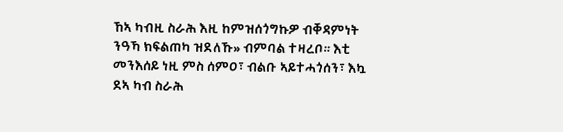ኸኣ ካብዚ ስራሕ እዚ ከምዝሰጎግኩዎ ብቐዳምነት ንዓኻ ክፍልጠካ ዝደለኹ» ብምባል ተዛረቦ። እቲ መንእሰይ ነዚ ምስ ሰምዐ፣ ብልቡ ኣይተሓጎሰን፣ እኳ ደኣ ካብ ስራሕ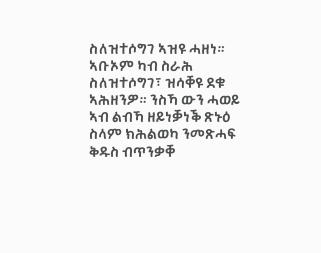ስለዝተሶግገ ኣዝዩ ሓዘነ። ኣቡኦም ካብ ስራሕ ስለዝተሶግገ፣ ዝሳቐዩ ደቁ ኣሕዘንዎ። ንስኻ ውን ሓወይ ኣብ ልብኻ ዘይነቓነቕ ጽኑዕ ስላም ክሕልወካ ንመጽሓፍ ቅዱስ ብጥንቃቐ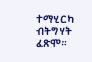ተማሂርካ ብትግሃት ፈጽሞ።